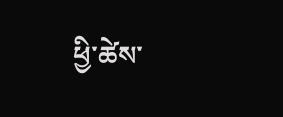ཕྱི་ཚེས་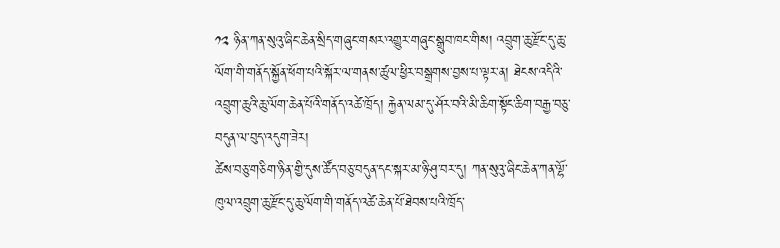༡༢ ཉིན་ཀན་སུའུ་ཞིང་ཆེན་སྲིད་གཞུང་གསར་འགྱུར་གཞུང་སྒྲུབ་ཁང་གིས། འབྲུག་ཆུ་རྫོང་དུ་ཆུ་ལོག་གི་གནོད་སྐྱོན་ཕོག་པའི་སྐོར་ལ་གནས་ཚུལ་ཕྱིར་བསྒྲགས་བྱས་པ་ལྟར་ན། ཐེངས་འདིའི་འབྲུག་ཆུའི་ཆུ་ལོག་ཆེན་པོའི་གནོད་འཚེ་ཁྲོད། རྐྱེན་ལམ་དུ་ཤོར་བའི་མི་ཆིག་སྟོང་ཆིག་བརྒྱ་བཅུ་བདུན་ལ་བུད་འདུག་ཟེར།
ཚེས་བཅུ་གཅིག་ཉིན་གྱི་དུས་ཚོད་བཅུ་བདུན་དང་སྐར་མ་ཉི་ཤུ་བར་དུ། ཀན་སུའུ་ཞིང་ཆེན་ཀན་ལྷོ་ཁུལ་འབྲུག་ཆུ་རྫོང་དུ་ཆུ་ལོག་གི་གནོད་འཚེ་ཆེན་པོ་ཐེབས་པའི་ཁྲོད་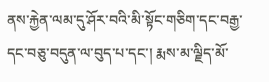ནས་རྐྱེན་ལམ་དུ་ཤོར་བའི་མི་སྟོང་གཅིག་དང་བརྒྱ་དང་བཅུ་བདུན་ལ་བུད་པ་དང་། རྨས་མ་ལྗིད་མོ་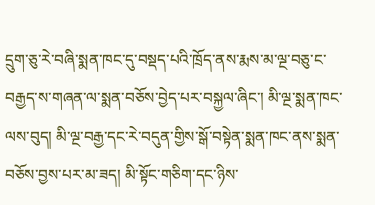དྲུག་ཅུ་རེ་བཞི་སྨན་ཁང་དུ་བསྡད་པའི་ཁྲོད་ནས་རྨས་མ་ལྔ་བཅུ་ང་བརྒྱད་ས་གཞན་ལ་སྨན་བཅོས་བྱེད་པར་བསྐྱལ་ཞིང་། མི་ལྔ་སྨན་ཁང་ལས་བུད། མི་ལྔ་བརྒྱ་དང་རེ་བདུན་གྱིས་སྒོ་བསྟེན་སྨན་ཁང་ནས་སྨན་བཅོས་བྱས་པར་མ་ཟད། མི་སྟོང་གཅིག་དང་ཉིས་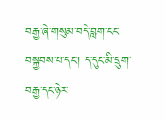བརྒྱ་ཞེ་གསུམ་བདེ་བླག་ངང་བསྐྱབས་པ་དང་། ད་དུང་མི་དྲུག་བརྒྱ་དང་ཉེར་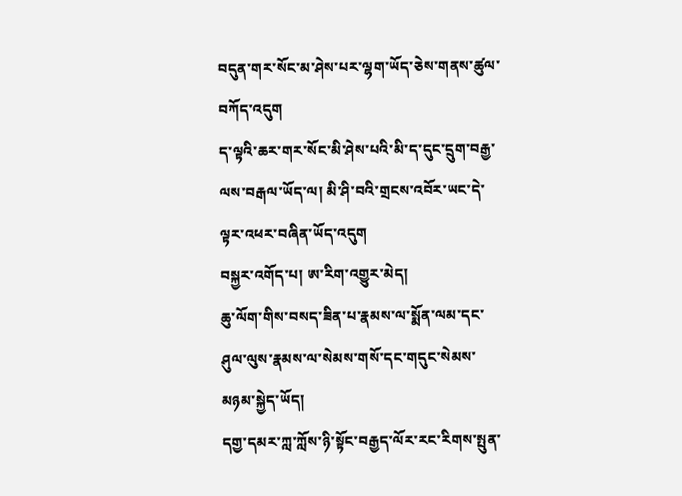བདུན་གར་སོང་མ་ཤེས་པར་ལྷག་ཡོད་ཅེས་གནས་ཚུལ་བཀོད་འདུག
ད་ལྟའི་ཆར་གར་སོང་མི་ཤེས་པའི་མི་ད་དུང་དྲུག་བརྒྱ་ལས་བརྒལ་ཡོད་ལ། མི་ཤི་བའི་གྲངས་འབོར་ཡང་དེ་ལྟར་འཕར་བཞིན་ཡོད་འདུག
བསྐྱར་འགོད་པ། ཨ་རིག་འགྱུར་མེད།
ཆུ་ལོག་གིས་བསད་ཟིན་པ་རྣམས་ལ་སྨོན་ལམ་དང་ཤུལ་ལུས་རྣམས་ལ་སེམས་གསོ་དང་གདུང་སེམས་མཉམ་སྐྱེད་ཡོད།
དགྱ་དམར་ཀླ་ཀློས་ཉི་སྟོང་བརྒྱད་ལོར་རང་རིགས་སྤུན་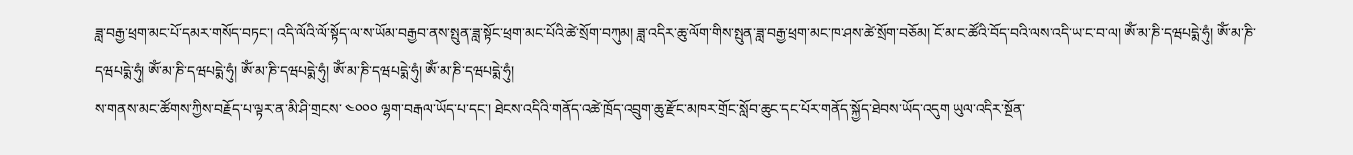ཟླ་བརྒྱ་ཕྲག་མང་པོ་དམར་གསོད་བཏང་། འདི་ལོའི་ལོ་སྟོད་ལ་ས་ཡོམ་བརྒྱབ་ནས་སྤུན་ཟླ་སྟོང་ཕྲག་མང་པོའི་ཚེ་སྲོག་བཀུམ། ཟླ་འདིར་ཆུ་ལོག་གིས་སྤུན་ཟླ་བརྒྱ་ཕྲག་མང་ཁ་ཤས་ཚེ་སྲོག་བཅོམ། ངོ་མ་ང་ཚོའི་བོད་བའི་ལས་འདི་ཡ་ང་བ་ལ། ཨོཾ་མ་ཎི་དཝཔདྨེ་ཧུཾ། ཨོཾ་མ་ཎི་དཝཔདྨེ་ཧུཾ། ཨོཾ་མ་ཎི་དཝཔདྨེ་ཧུཾ། ཨོཾ་མ་ཎི་དཝཔདྨེ་ཧུཾ། ཨོཾ་མ་ཎི་དཝཔདྨེ་ཧུཾ། ཨོཾ་མ་ཎི་དཝཔདྨེ་ཧུཾ།
ས་གནས་མང་ཚོགས་ཀྱིས་བརྗོད་པ་ལྟར་ན་མི་ཤི་གྲངས་ ༤༠༠༠ ལྷག་བརྒལ་ཡོད་པ་དང་། ཐེངས་འདིའི་གནོད་འཚེ་ཁྲོད་འབྲུག་ཆུ་རྫོང་མཁར་གྲོང་སློབ་ཆུང་དང་པོར་གནོད་སྐྱོད་ཐེབས་ཡོད་འདུག ཡུལ་འདིར་སྔོན་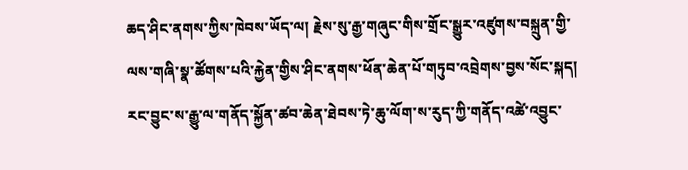ཆད་ཤིང་ནགས་ཀྱིས་ཁེབས་ཡོད་ལ། རྗེས་སུ་རྒྱ་གཞུང་གིས་གྲོང་སྒྱུར་འཛུགས་བསྐྲུན་གྱི་ལས་གཞི་སྣ་ཚོགས་པའི་རྐྱེན་གྱིས་ཤིང་ནགས་ཕོན་ཆེན་པོ་གཏུབ་འབྲེགས་བྱས་སོང་སྐད། རང་བྱུང་ས་རྒྱུ་ལ་གནོད་སྐྱོན་ཚབ་ཆེན་ཐེབས་ཏེ་ཆུ་ལོག་ས་རུད་ཀྱི་གནོད་འཚེ་འབྱུང་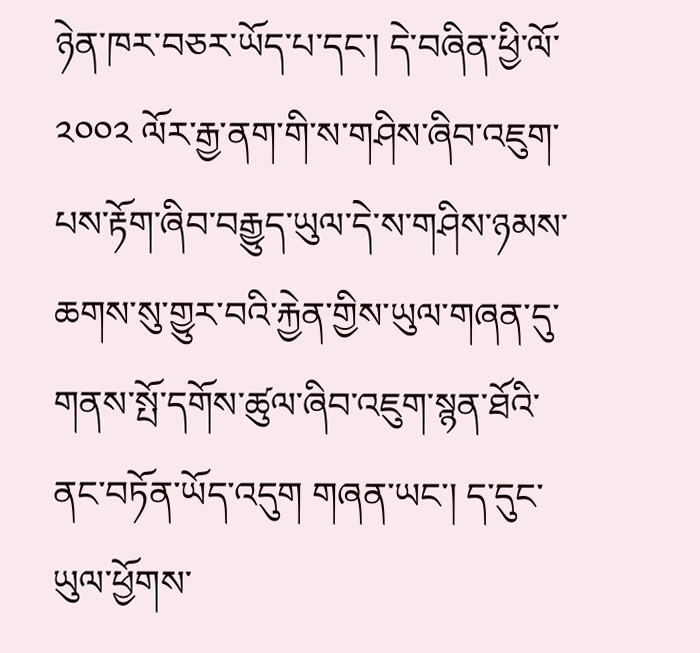ཉེན་ཁར་བཅར་ཡོད་པ་དང་། དེ་བཞིན་ཕྱི་ལོ་ ༢༠༠༢ ལོར་རྒྱ་ནག་གི་ས་གཤིས་ཞིབ་འཇུག་པས་རྟོག་ཞིབ་བརྒྱུད་ཡུལ་དེ་ས་གཤིས་ཉམས་ཆགས་སུ་གྱུར་བའི་རྐྱེན་གྱིས་ཡུལ་གཞན་དུ་གནས་སྤོ་དགོས་ཚུལ་ཞིབ་འཇུག་སྙན་ཐོའི་ནང་བཏོན་ཡོད་འདུག གཞན་ཡང་། ད་དུང་ཡུལ་ཕྱོགས་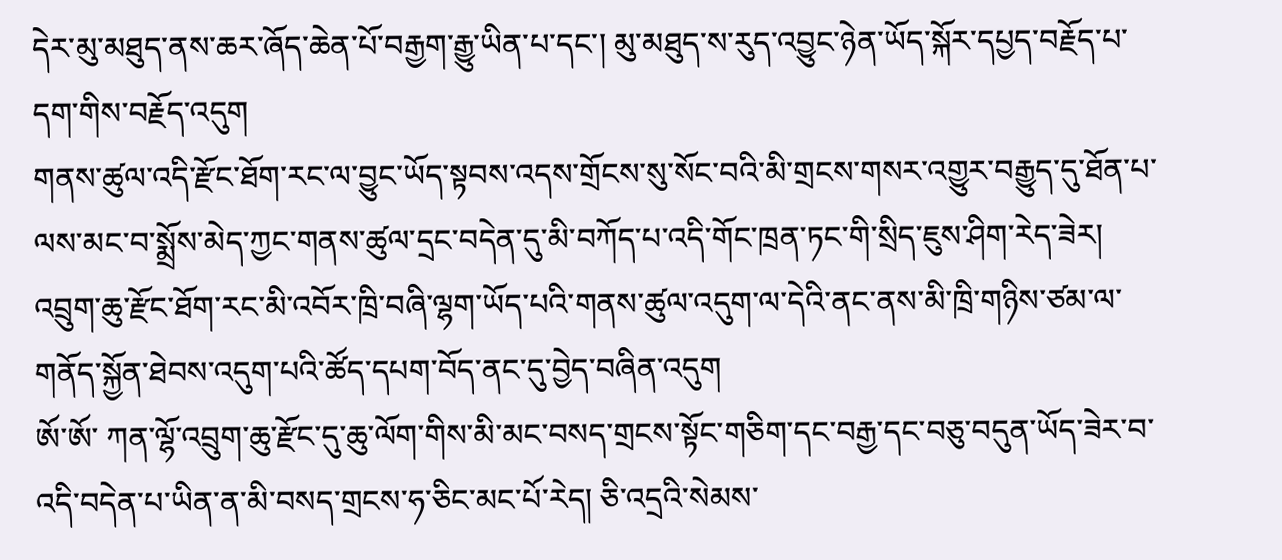དེར་མུ་མཐུད་ནས་ཆར་ཞོད་ཆེན་པོ་བརྒྱག་རྒྱུ་ཡིན་པ་དང་། མུ་མཐུད་ས་རུད་འབྱུང་ཉེན་ཡོད་སྐོར་དཔྱད་བརྗོད་པ་དག་གིས་བརྗོད་འདུག
གནས་ཚུལ་འདི་རྫོང་ཐོག་རང་ལ་བྱུང་ཡོད་སྟབས་འདས་གྲོངས་སུ་སོང་བའི་མི་གྲངས་གསར་འགྱུར་བརྒྱུད་དུ་ཐོན་པ་ལས་མང་བ་སྨྲོས་མེད་ཀྱང་གནས་ཚུལ་དྲང་བདེན་དུ་མི་བཀོད་པ་འདི་གོང་ཁྲན་ཏང་གི་སྲིད་ཇུས་ཤིག་རེད་ཟེར།
འབྲུག་ཆུ་རྫོང་ཐོག་རང་མི་འབོར་ཁྲི་བཞི་ལྷག་ཡོད་པའི་གནས་ཚུལ་འདུག་ལ་དེའི་ནང་ནས་མི་ཁྲི་གཉིས་ཙམ་ལ་གནོད་སྐྱོན་ཐེབས་འདུག་པའི་ཚོད་དཔག་བོད་ནང་དུ་བྱེད་བཞིན་འདུག
ཨོ་ཨོ་ ཀན་ལྷོ་འབྲུག་ཆུ་རྫོང་དུ་ཆུ་ལོག་གིས་མི་མང་བསད་གྲངས་སྟོང་གཅིག་དང་བརྒྱ་དང་བཅུ་བདུན་ཡོད་ཟེར་བ་འདི་བདེན་པ་ཡིན་ན་མི་བསད་གྲངས་ཧ་ཅིང་མང་པོ་རེད། ཅི་འདྲའི་སེམས་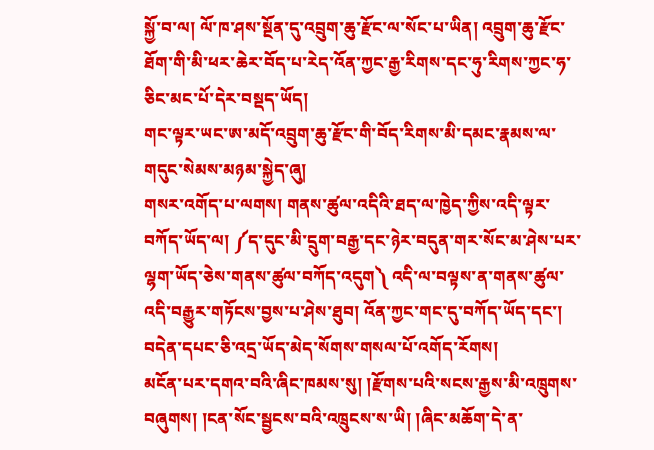སྐྱོ་བ་ལ། ལོ་ཁ་ཤས་སྔོན་དུ་འབྲུག་ཆུ་རྫོང་ལ་སོང་པ་ཡིན། འབྲུག་ཆུ་རྫོང་ཐོག་གི་མི་ཕར་ཆེར་བོད་པ་རེད་འོན་ཀྱང་རྒྱ་རིགས་དང་ཧུ་རིགས་ཀྱང་ཧ་ཅིང་མང་པོ་དེར་བསྡད་ཡོད།
གང་ལྟར་ཡང་ཨ་མདོ་འབྲུག་ཆུ་རྫོང་གི་བོད་རིགས་མི་དམང་རྣམས་ལ་གདུང་སེམས་མཉམ་སྐྱེད་ཞུ།
གསར་འགོད་པ་ལགས། གནས་ཚུལ་འདིའི་ཐད་ལ་ཁྱེད་ཀྱིས་འདི་ལྟར་བཀོད་ཡོད་ལ། ༼ད་དུང་མི་དྲུག་བརྒྱ་དང་ཉེར་བདུན་གར་སོང་མ་ཤེས་པར་ལྷག་ཡོད་ཅེས་གནས་ཚུལ་བཀོད་འདུག༽ འདི་ལ་བལྟས་ན་གནས་ཚུལ་འདི་བརྒྱུར་གཏོངས་བྱས་པ་ཤེས་ཐུབ། འོན་ཀྱང་གང་དུ་བཀོད་ཡོད་དང་། བདེན་དཔང་ཅི་འདྲ་ཡོད་མེད་སོགས་གསལ་པོ་འགོད་རོགས།
མངོན་པར་དགའ་བའི་ཞིང་ཁམས་སུ། །རྫོགས་པའི་སངས་རྒྱས་མི་འཁྲུགས་བཞུགས། །ངན་སོང་སྦྱངས་བའི་འཁྲུངས་ས་ཡི། །ཞིང་མཆོག་དེ་ན་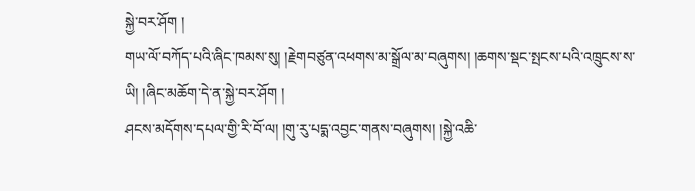སྐྱེ་བར་ཤོག །
གཡ་ལོ་བཀོད་པའི་ཞིང་ཁམས་སུ། །རྗེགབཙུན་འཕགས་མ་སྒྲོལ་མ་བཞུགས། །ཆགས་སྡང་སྤངས་པའི་འཁྲུངས་ས་ཡི། །ཞིང་མཆོག་དེ་ན་སྐྱེ་བར་ཤོག །
ཤངས་མདོགས་དཔལ་གྱི་རི་བོ་ལ། །གུ་རུ་པདྨ་འབྱང་གནས་བཞུགས། །སྐྱེ་འཆི་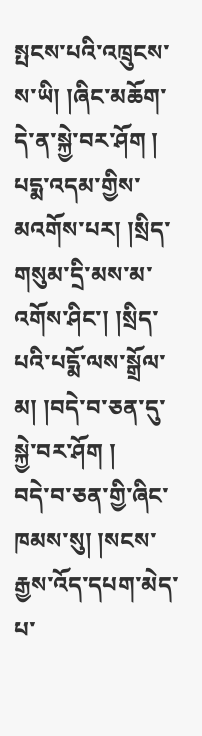སྤངས་པའི་འཁྲུངས་ས་ཡི། །ཞིང་མཆོག་དེ་ན་སྐྱེ་བར་ཤོག །
པདྨ་འདམ་གྱིས་མའགོས་པར། །སྲིད་གསུམ་དྲི་མས་མ་འགོས་ཤིང་། །སྲིད་པའི་པདྨོ་ལས་སྒྲོལ་མ། །བདེ་བ་ཅན་དུ་སྐྱེ་བར་ཤོག །
བདེ་བ་ཅན་གྱི་ཞིང་ཁམས་སུ། །སངས་རྒྱས་འོད་དཔག་མེད་པ་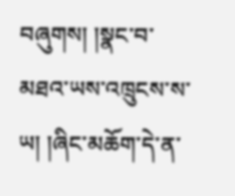བཞུགས། །སྣང་བ་མཐའ་ཡས་འཁྲུངས་ས་ཡ། །ཞིང་མཆོག་དེ་ན་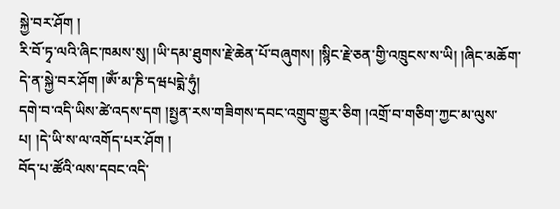སྐྱེ་བར་ཤོག །
རི་བོ་ཏྭ་ལའི་ཞིང་ཁམས་སུ། །ཡི་དམ་ཐུགས་རྗེ་ཆེན་པོ་བཞུགས། །སྙིང་རྗེ་ཅན་གྱི་འཁྲུངས་ས་ཡི། །ཞིང་མཆོག་དེ་ན་སྐྱེ་བར་ཤོག །ཨོཾ་མ་ཎི་དཝཔདྨེ་ཧུཾ།
དགེ་བ་འདི་ཡིས་ཚེ་འདས་དག །སྤྱན་རས་གཟིགས་དབང་འགྲུབ་གྱུར་ཅིག །འགྲོ་བ་གཅིག་ཀྱང་མ་ལུས་པ། །དེ་ཡི་ས་ལ་འགོད་པར་ཤོག །
བོད་པ་ཚོའི་ལས་དབང་འདི་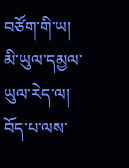བཙོག་གི་ཡ།
མི་ཡུལ་དམྱལ་ཡུལ་རེད་ལ། བོད་པ་ལས་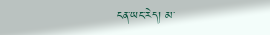ངན་ཡང་རེད། མ་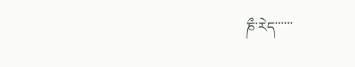ཎྀ་རེད་་་་་་